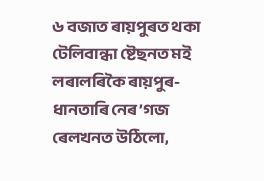৬ বজাত ৰায়পুৰত থকা টেলিবান্ধা ষ্টেছনত মই লৰালৰিকৈ ৰায়পুৰ-ধানতাৰি নেৰ’গজ ৰেলখনত উঠিলো,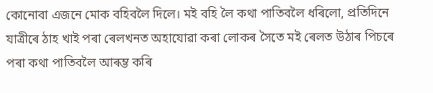কোনোবা এজনে মোক বহিবলৈ দিলে। মই বহি লৈ কথা পাতিবলৈ ধৰিলো, প্ৰতিদিনে যাত্ৰীৰে ঠাহ খাই পৰা ৰেলখনত অহাযোৱা কৰা লোকৰ সৈতে মই ৰেলত উঠাৰ পিচৰে পৰা কথা পাতিবলৈ আৰম্ভ কৰি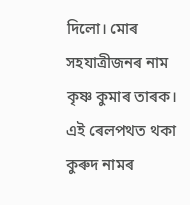দিলো। মোৰ সহযাত্ৰীজনৰ নাম কৃষ্ণ কুমাৰ তাৰক। এই ৰেলপথত থকা কুৰুদ নামৰ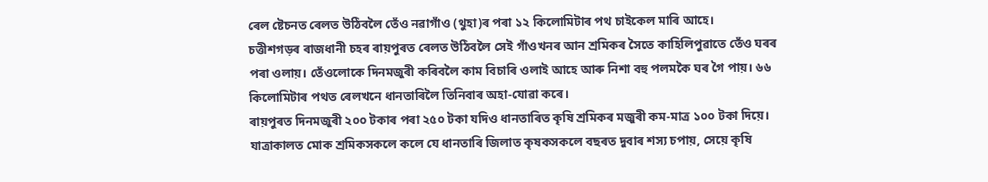ৰেল ষ্টেচনত ৰেলত উঠিবলৈ তেঁও নৱাগাঁও (থুহা)ৰ পৰা ১২ কিলোমিটাৰ পথ চাইকেল মাৰি আহে।
চত্তীশগড়ৰ ৰাজধানী চহৰ ৰায়পুৰত ৰেলত উঠিবলৈ সেই গাঁওখনৰ আন শ্ৰমিকৰ সৈতে কাহিলিপুৱাতে তেঁও ঘৰৰ পৰা ওলায়। তেঁওলোকে দিনমজুৰী কৰিবলৈ কাম বিচাৰি ওলাই আহে আৰু নিশা বহু পলমকৈ ঘৰ গৈ পায়। ৬৬ কিলোমিটাৰ পথত ৰেলখনে ধানতাৰিলৈ তিনিবাৰ অহা-যোৱা কৰে।
ৰায়পুৰত দিনমজুৰী ২০০ টকাৰ পৰা ২৫০ টকা যদিও ধানতাৰিত কৃষি শ্ৰমিকৰ মজুৰী কম-মাত্ৰ ১০০ টকা দিয়ে। যাত্ৰাকালত মোক শ্ৰমিকসকলে কলে যে ধানতাৰি জিলাত কৃষকসকলে বছৰত দুবাৰ শস্য চপায়, সেয়ে কৃষি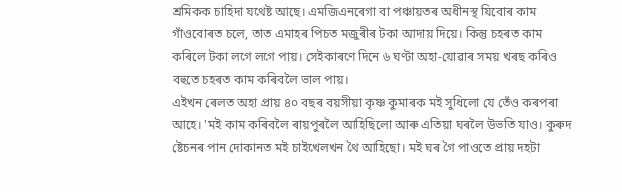শ্ৰমিকক চাহিদা যথেষ্ট আছে। এমজিএনৰেগা বা পঞ্চায়তৰ অধীনস্থ যিবোৰ কাম গাঁওবোৰত চলে, তাত এমাহৰ পিচত মজুৰীৰ টকা আদায় দিয়ে। কিন্তু চহৰত কাম কৰিলে টকা লগে লগে পায়। সেইকাৰণে দিনে ৬ ঘণ্টা অহা-যোৱাৰ সময় খৰছ কৰিও বহুতে চহৰত কাম কৰিবলৈ ভাল পায়।
এইখন ৰেলত অহা প্ৰায় ৪০ বছৰ বয়সীয়া কৃষ্ণ কুমাৰক মই সুধিলো যে তেঁও কৰপৰা আহে। 'মই কাম কৰিবলৈ ৰায়পুৰলৈ আহিছিলো আৰু এতিয়া ঘৰলৈ উভতি যাও। কুৰুদ ষ্টেচনৰ পান দোকানত মই চাইখেলখন থৈ আহিছো। মই ঘৰ গৈ পাওতে প্ৰায় দহটা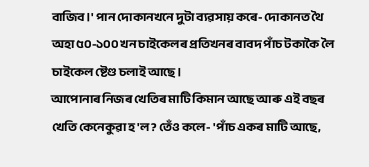বাজিব।' পান দোকানখনে দুটা ব্যৱসায় কৰে- দোকানত থৈ অহা ৫০-১০০ খন চাইকেলৰ প্ৰতিখনৰ বাবদ পাঁচ টকাকৈ লৈ চাইকেল ষ্টেণ্ড চলাই আছে।
আপোনাৰ নিজৰ খেতিৰ মাটি কিমান আছে আৰু এই বছৰ খেতি কেনেকুৱা হ'ল? তেঁও কলে- 'পাঁচ একৰ মাটি আছে,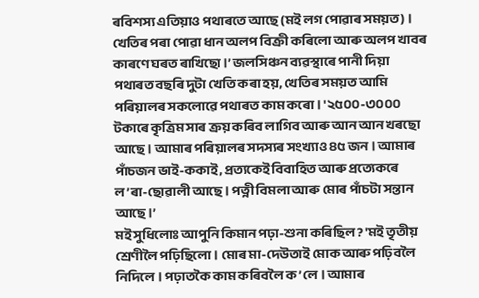ৰবিশস্য এতিয়াও পথাৰতে আছে (মই লগ পোৱাৰ সময়ত)। খেতিৰ পৰা পোৱা ধান অলপ বিক্ৰী কৰিলো আৰু অলপ খাবৰ কাৰণে ঘৰত ৰাখিছো।’ জলসিঞ্চন ব্যৱস্থাৰে পানী দিয়া পথাৰত বছৰি দুটা খেতি কৰা হয়, খেতিৰ সময়ত আমি পৰিয়ালৰ সকলোৱে পথাৰত কাম কৰো। '২৫০০-৩০০০ টকাৰে কৃত্ৰিম সাৰ ক্ৰয় কৰিব লাগিব আৰু আন আন খৰছো আছে। আমাৰ পৰিয়ালৰ সদস্যৰ সংখ্যাও ৪৫ জন। আমাৰ পাঁচজন ভাই-ককাই, প্ৰত্যকেই বিবাহিত আৰু প্ৰত্যেকৰে ল’ৰা-ছোৱালী আছে। পত্নী বিমলা আৰু মোৰ পাঁচটা সন্তান আছে।’
মই সুধিলোঃ আপুনি কিমান পঢ়া-শুনা কৰিছিল? 'মই তৃতীয় শ্ৰেণীলৈ পঢ়িছিলো। মোৰ মা-দেউতাই মোক আৰু পঢ়িবলৈ নিদিলে। পঢ়াতকৈ কাম কৰিবলৈ ক’লে। আমাৰ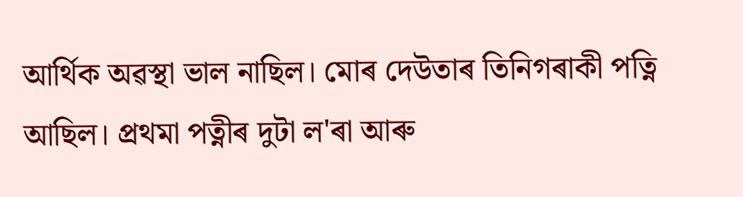আৰ্থিক অৱস্থা ভাল নাছিল। মোৰ দেউতাৰ তিনিগৰাকী পত্নি আছিল। প্ৰথমা পত্নীৰ দুটা ল'ৰা আৰু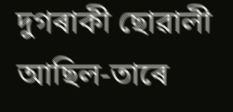দুগৰাকী ছোৱালী আছিল-তাৰে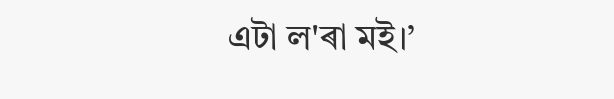এটা ল'ৰা মই।’